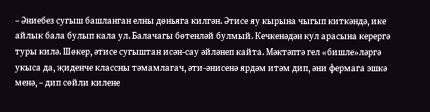– Әниебез сугыш башланган елны дөньяга килгән. Әтисе яу кырына чыгып киткәндә, ике айлык бала булып кала ул. Балачагы бөтенләй булмый. Кечкенәдән кул арасына керергә туры килә. Шөкер, әтисе сугыштан исән-сау әйләнеп кайта. Мәктәптә гел «бишле»ләргә укыса да, җиденче классны тәмамлагач, әти-әнисенә ярдәм итәм дип, әни фермага эшкә менә, – дип сөйли килене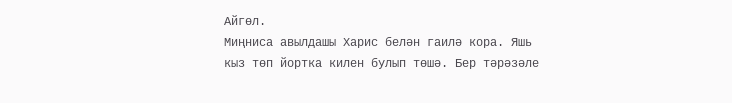Айгөл.
Миңниса авылдашы Харис белән гаилә кора. Яшь кыз төп йортка килен булып төшә. Бер тәрәзәле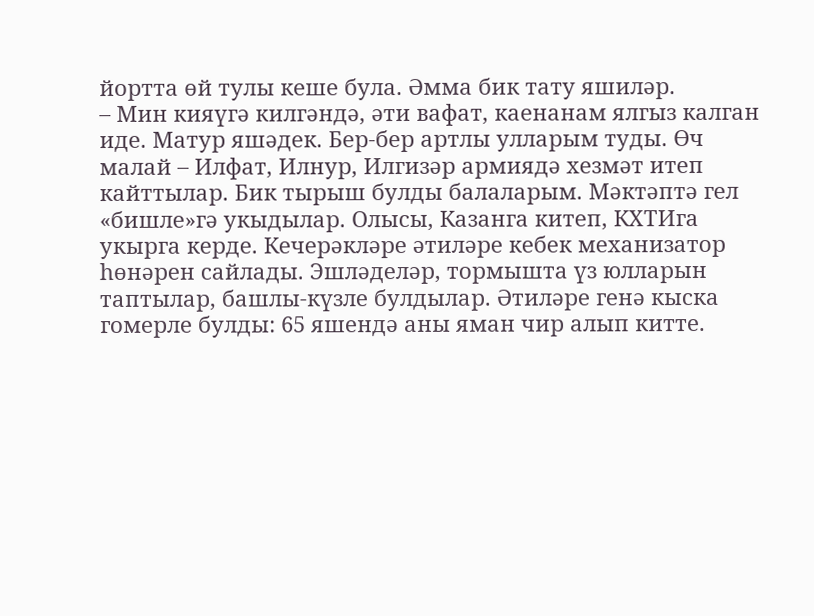йортта өй тулы кеше була. Әмма бик тату яшиләр.
– Мин кияүгә килгәндә, әти вафат, каенанам ялгыз калган иде. Матур яшәдек. Бер-бер артлы улларым туды. Өч малай – Илфат, Илнур, Илгизәр армиядә хезмәт итеп кайттылар. Бик тырыш булды балаларым. Мәктәптә гел «бишле»гә укыдылар. Олысы, Казанга китеп, КХТИга укырга керде. Кечерәкләре әтиләре кебек механизатор һөнәрен сайлады. Эшләделәр, тормышта үз юлларын таптылар, башлы-күзле булдылар. Әтиләре генә кыска гомерле булды: 65 яшендә аны яман чир алып китте.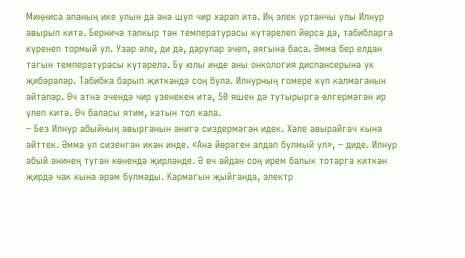Миңниса апаның ике улын да әнә шул чир харап итә. Иң элек уртанчы улы Илнур авырып китә. Берничә тапкыр тән температурасы күтәрелеп йөрсә дә, табибларга күренеп тормый ул. Узар әле, ди дә, дарулар эчеп, аягына баса. Әмма бер елдан тагын температурасы күтәрелә. Бу юлы инде аны онкология диспансерына ук җибәрәләр. Табибка барып җиткәндә соң була. Илнурның гомере күп калмаганын әйтәләр. Өч атна эчендә чир үзенекен итә, 50 яшен дә тутырырга өлгермәгән ир үлеп китә. Өч баласы ятим, хатын тол кала.
– Без Илнур абыйның авырганын әнигә сиздермәгән идек. Хәле авырайгач кына әйттек. Әмма ул сизенгән икән инде. «Ана йөрәген алдап булмый ул», – диде. Илнур абый әнинең туган көнендә җирләнде. Ә өч айдан соң ирем балык тотарга киткән җирдә чак кына әрәм булмады. Кармагын җыйганда, электр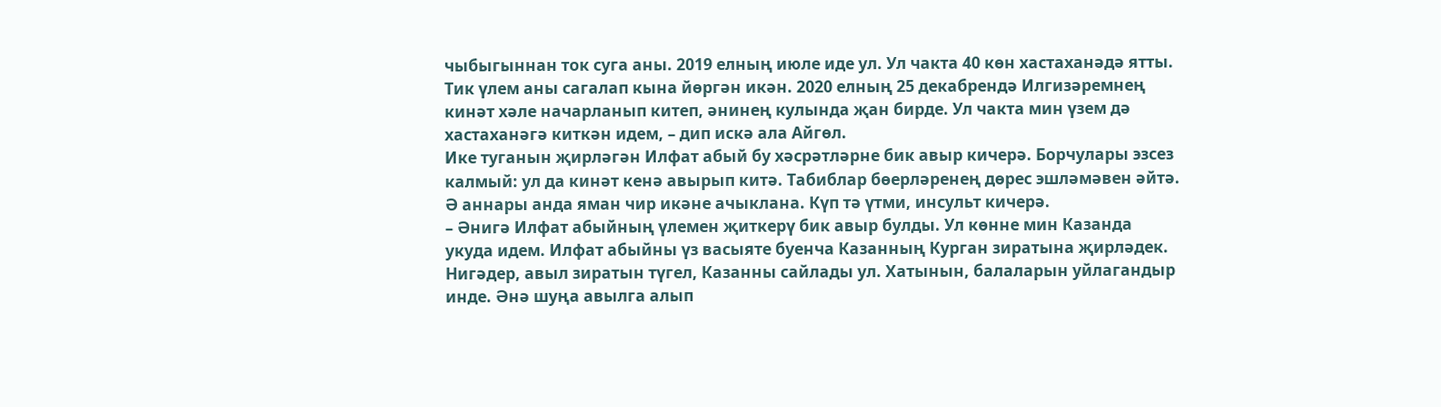чыбыгыннан ток суга аны. 2019 елның июле иде ул. Ул чакта 40 көн хастаханәдә ятты. Тик үлем аны сагалап кына йөргән икән. 2020 елның 25 декабрендә Илгизәремнең кинәт хәле начарланып китеп, әнинең кулында җан бирде. Ул чакта мин үзем дә хастаханәгә киткән идем, – дип искә ала Айгөл.
Ике туганын җирләгән Илфат абый бу хәсрәтләрне бик авыр кичерә. Борчулары эзсез калмый: ул да кинәт кенә авырып китә. Табиблар бөерләренең дөрес эшләмәвен әйтә. Ә аннары анда яман чир икәне ачыклана. Күп тә үтми, инсульт кичерә.
– Әнигә Илфат абыйның үлемен җиткерү бик авыр булды. Ул көнне мин Казанда укуда идем. Илфат абыйны үз васыяте буенча Казанның Курган зиратына җирләдек. Нигәдер, авыл зиратын түгел, Казанны сайлады ул. Хатынын, балаларын уйлагандыр инде. Әнә шуңа авылга алып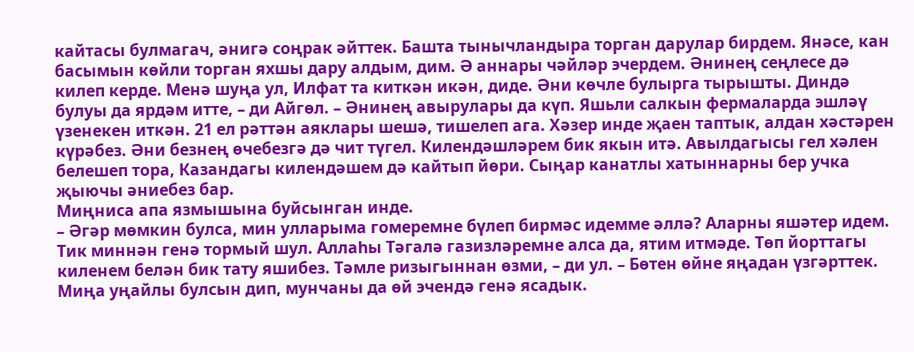кайтасы булмагач, әнигә соңрак әйттек. Башта тынычландыра торган дарулар бирдем. Янәсе, кан басымын көйли торган яхшы дару алдым, дим. Ә аннары чәйләр эчердем. Әнинең сеңлесе дә килеп керде. Менә шуңа ул, Илфат та киткән икән, диде. Әни көчле булырга тырышты. Диндә булуы да ярдәм итте, – ди Айгөл. – Әнинең авырулары да күп. Яшьли салкын фермаларда эшләү үзенекен иткән. 21 ел рәттән аяклары шешә, тишелеп ага. Хәзер инде җаен таптык, алдан хәстәрен күрәбез. Әни безнең өчебезгә дә чит түгел. Килендәшләрем бик якын итә. Авылдагысы гел хәлен белешеп тора, Казандагы килендәшем дә кайтып йөри. Сыңар канатлы хатыннарны бер учка җыючы әниебез бар.
Миңниса апа язмышына буйсынган инде.
– Әгәр мөмкин булса, мин улларыма гомеремне бүлеп бирмәс идемме әллә? Аларны яшәтер идем. Тик миннән генә тормый шул. Аллаһы Тәгалә газизләремне алса да, ятим итмәде. Төп йорттагы киленем белән бик тату яшибез. Тәмле ризыгыннан өзми, – ди ул. – Бөтен өйне яңадан үзгәрттек. Миңа уңайлы булсын дип, мунчаны да өй эчендә генә ясадык.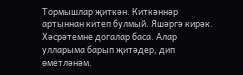Тормышлар җиткән. Киткәннәр артыннан китеп булмый. Яшәргә кирәк. Хәсрәтемне догалар баса. Алар улларыма барып җитәдер, дип өметләнәм.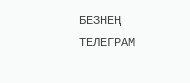БЕЗНЕҢ ТЕЛЕГРАМ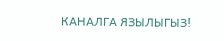КАНАЛГА ЯЗЫЛЫГЫЗ!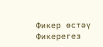Фикер өстәү
Фикерегез